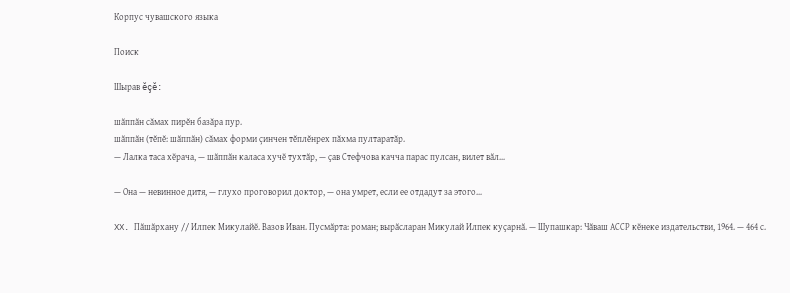Корпус чувашского языка

Поиск

Шырав ĕçĕ:

шӑппӑн сăмах пирĕн базăра пур.
шӑппӑн (тĕпĕ: шӑппӑн) сăмах форми çинчен тĕплĕнрех пăхма пултаратăр.
— Лалка таса хӗрача, — шӑппӑн каласа хучӗ тухтӑр, — ҫав Стефчова качча парас пулсан, вилет вӑл…

— Она — невинное дитя, — глухо проговорил доктор, — она умрет, если ее отдадут за этого…

XX. Пӑшӑрхану // Илпек Микулайӗ. Вазов Иван. Пусмӑрта: роман; вырӑсларан Микулай Илпек куҫарнӑ. — Шупашкар: Чӑваш АССР кӗнеке издательстви, 1964. — 464 с.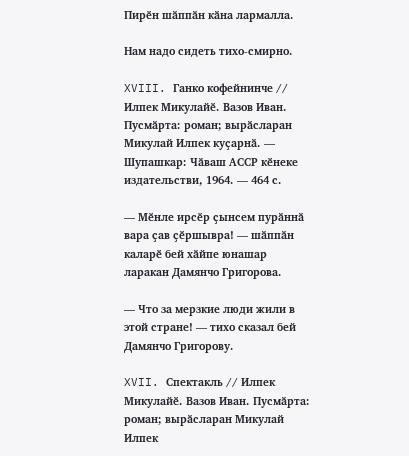Пирӗн шӑппӑн кӑна лармалла.

Нам надо сидеть тихо-смирно.

XVIII. Ганко кофейнинче // Илпек Микулайӗ. Вазов Иван. Пусмӑрта: роман; вырӑсларан Микулай Илпек куҫарнӑ. — Шупашкар: Чӑваш АССР кӗнеке издательстви, 1964. — 464 с.

— Мӗнле ирсӗр ҫынсем пурӑннӑ вара ҫав ҫӗршывра! — шӑппӑн каларӗ бей хӑйпе юнашар ларакан Дамянчо Григорова.

— Что за мерзкие люди жили в этой стране! — тихо сказал бей Дамянчо Григорову.

XVII. Спектакль // Илпек Микулайӗ. Вазов Иван. Пусмӑрта: роман; вырӑсларан Микулай Илпек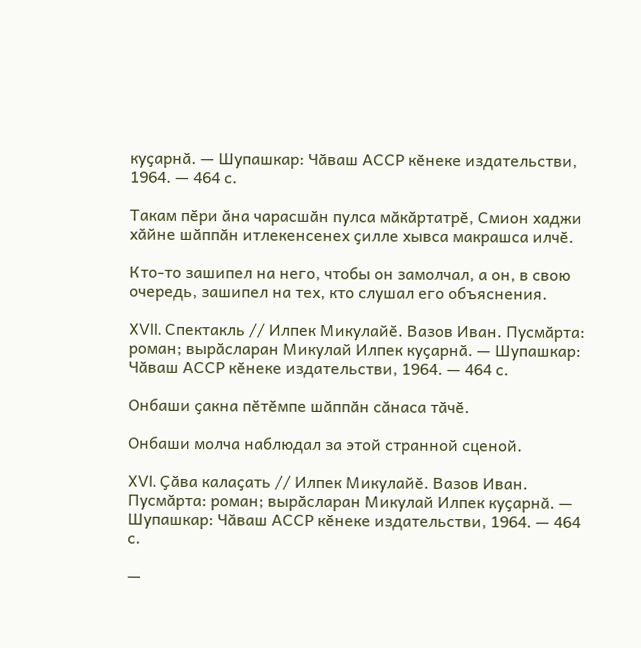куҫарнӑ. — Шупашкар: Чӑваш АССР кӗнеке издательстви, 1964. — 464 с.

Такам пӗри ӑна чарасшӑн пулса мӑкӑртатрӗ, Смион хаджи хӑйне шӑппӑн итлекенсенех ҫилле хывса макрашса илчӗ.

Кто-то зашипел на него, чтобы он замолчал, а он, в свою очередь, зашипел на тех, кто слушал его объяснения.

XVII. Спектакль // Илпек Микулайӗ. Вазов Иван. Пусмӑрта: роман; вырӑсларан Микулай Илпек куҫарнӑ. — Шупашкар: Чӑваш АССР кӗнеке издательстви, 1964. — 464 с.

Онбаши ҫакна пӗтӗмпе шӑппӑн сӑнаса тӑчӗ.

Онбаши молча наблюдал за этой странной сценой.

XVI. Ҫӑва калаҫать // Илпек Микулайӗ. Вазов Иван. Пусмӑрта: роман; вырӑсларан Микулай Илпек куҫарнӑ. — Шупашкар: Чӑваш АССР кӗнеке издательстви, 1964. — 464 с.

—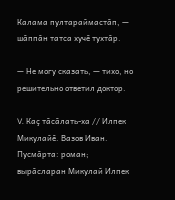Калама пултараймастӑп, — шӑппӑн татса хучӗ тухтӑр.

— Не могу сказать, — тихо, но решительно ответил доктор.

V. Каҫ тӑсӑлать-ха // Илпек Микулайӗ. Вазов Иван. Пусмӑрта: роман; вырӑсларан Микулай Илпек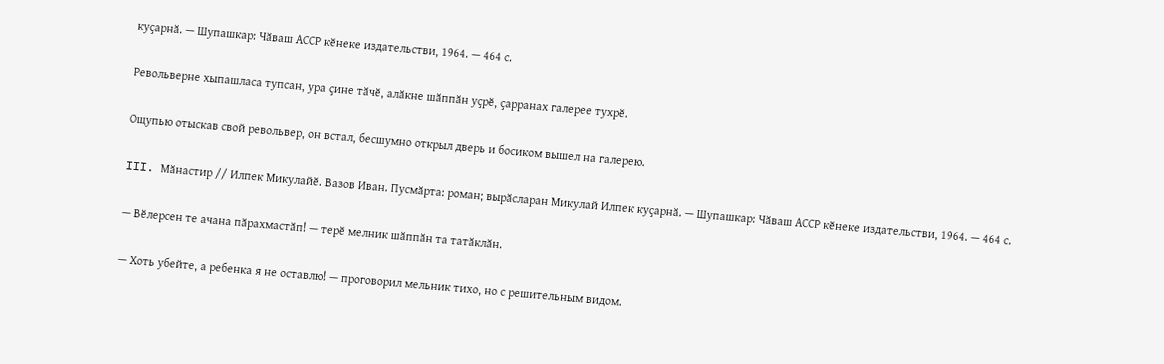куҫарнӑ. — Шупашкар: Чӑваш АССР кӗнеке издательстви, 1964. — 464 с.

Револьверне хыпашласа тупсан, ура ҫине тӑчӗ, алӑкне шӑппӑн уҫрӗ, ҫарранах галерее тухрӗ.

Ощупью отыскав свой револьвер, он встал, бесшумно открыл дверь и босиком вышел на галерею.

III. Мӑнастир // Илпек Микулайӗ. Вазов Иван. Пусмӑрта: роман; вырӑсларан Микулай Илпек куҫарнӑ. — Шупашкар: Чӑваш АССР кӗнеке издательстви, 1964. — 464 с.

— Вӗлерсен те ачана пӑрахмастӑп! — терӗ мелник шӑппӑн та татӑклӑн.

— Хоть убейте, а ребенка я не оставлю! — проговорил мельник тихо, но с решительным видом.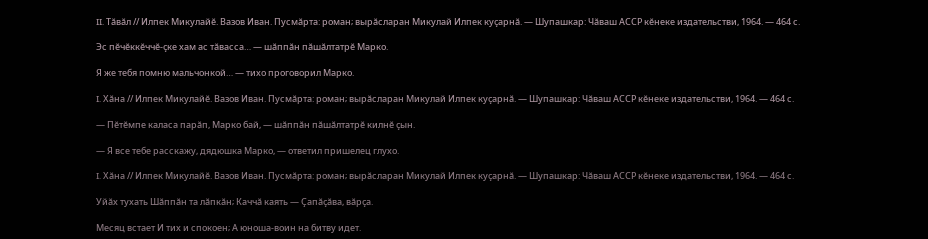II. Тӑвӑл // Илпек Микулайӗ. Вазов Иван. Пусмӑрта: роман; вырӑсларан Микулай Илпек куҫарнӑ. — Шупашкар: Чӑваш АССР кӗнеке издательстви, 1964. — 464 с.

Эс пӗчӗккӗччӗ-ҫке хам ас тӑвасса… — шӑппӑн пӑшӑлтатрӗ Марко.

Я же тебя помню мальчонкой… — тихо проговорил Марко.

I. Хӑна // Илпек Микулайӗ. Вазов Иван. Пусмӑрта: роман; вырӑсларан Микулай Илпек куҫарнӑ. — Шупашкар: Чӑваш АССР кӗнеке издательстви, 1964. — 464 с.

— Пӗтӗмпе каласа парӑп, Марко бай, — шӑппӑн пӑшӑлтатрӗ килнӗ ҫын.

— Я все тебе расскажу, дядюшка Марко, — ответил пришелец глухо.

I. Хӑна // Илпек Микулайӗ. Вазов Иван. Пусмӑрта: роман; вырӑсларан Микулай Илпек куҫарнӑ. — Шупашкар: Чӑваш АССР кӗнеке издательстви, 1964. — 464 с.

Уйӑх тухать Шӑппӑн та лӑпкӑн; Каччӑ каять — Ҫапӑҫӑва, вӑрҫа.

Месяц встает И тих и спокоен; А юноша-воин на битву идет.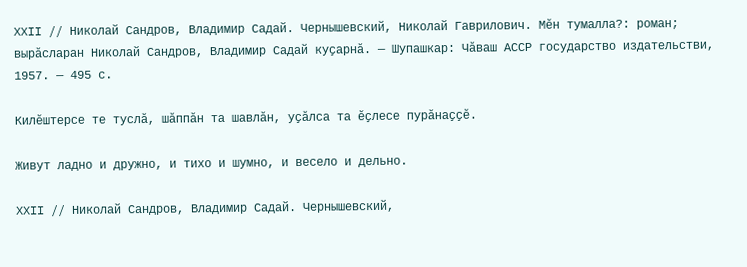XXII // Николай Сандров, Владимир Садай. Чернышевский, Николай Гаврилович. Мӗн тумалла?: роман; вырӑсларан Николай Сандров, Владимир Садай куҫарнӑ. — Шупашкар: Чӑваш АССР государство издательстви, 1957. — 495 с.

Килӗштерсе те туслӑ, шӑппӑн та шавлӑн, уҫӑлса та ӗҫлесе пурӑнаҫҫӗ.

Живут ладно и дружно, и тихо и шумно, и весело и дельно.

XXII // Николай Сандров, Владимир Садай. Чернышевский,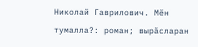Николай Гаврилович. Мӗн тумалла?: роман; вырӑсларан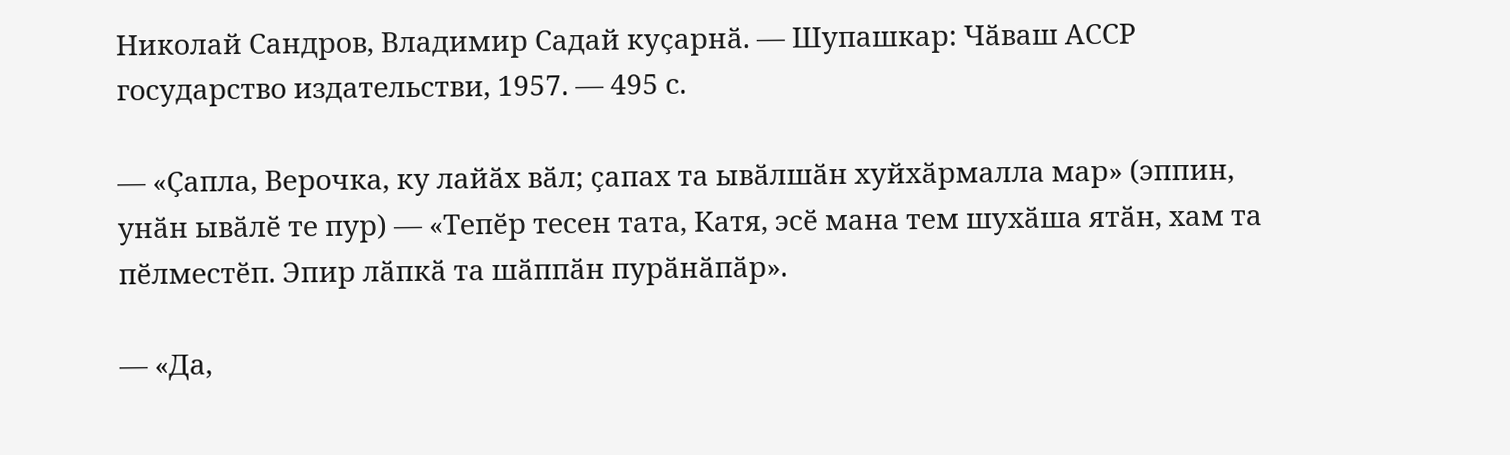Николай Сандров, Владимир Садай куҫарнӑ. — Шупашкар: Чӑваш АССР государство издательстви, 1957. — 495 с.

— «Ҫапла, Верочка, ку лайӑх вӑл; ҫапах та ывӑлшӑн хуйхӑрмалла мар» (эппин, унӑн ывӑлӗ те пур) — «Тепӗр тесен тата, Катя, эсӗ мана тем шухӑша ятӑн, хам та пӗлместӗп. Эпир лӑпкӑ та шӑппӑн пурӑнӑпӑр».

— «Да,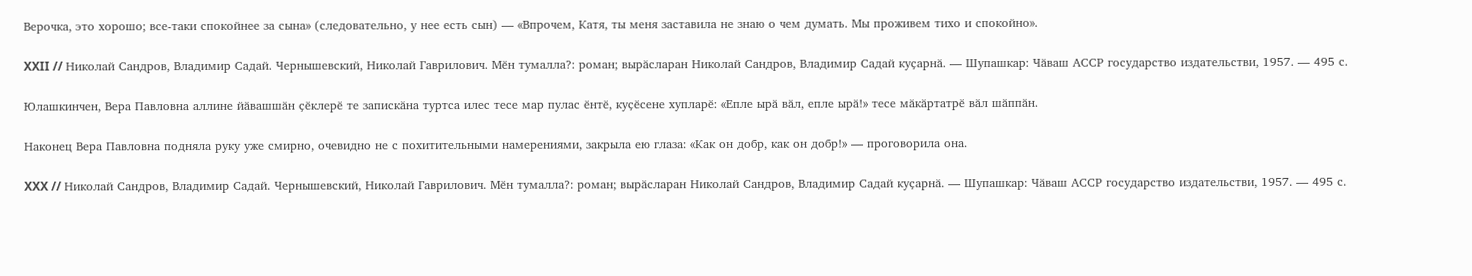Верочка, это хорошо; все-таки спокойнее за сына» (следовательно, у нее есть сын) — «Впрочем, Катя, ты меня заставила не знаю о чем думать. Мы проживем тихо и спокойно».

XXII // Николай Сандров, Владимир Садай. Чернышевский, Николай Гаврилович. Мӗн тумалла?: роман; вырӑсларан Николай Сандров, Владимир Садай куҫарнӑ. — Шупашкар: Чӑваш АССР государство издательстви, 1957. — 495 с.

Юлашкинчен, Вера Павловна аллине йӑвашшӑн ҫӗклерӗ те запискӑна туртса илес тесе мар пулас ӗнтӗ, куҫӗсене хупларӗ: «Епле ырӑ вӑл, епле ырӑ!» тесе мӑкӑртатрӗ вӑл шӑппӑн.

Наконец Вера Павловна подняла руку уже смирно, очевидно не с похитительными намерениями, закрыла ею глаза: «Как он добр, как он добр!» — проговорила она.

XXX // Николай Сандров, Владимир Садай. Чернышевский, Николай Гаврилович. Мӗн тумалла?: роман; вырӑсларан Николай Сандров, Владимир Садай куҫарнӑ. — Шупашкар: Чӑваш АССР государство издательстви, 1957. — 495 с.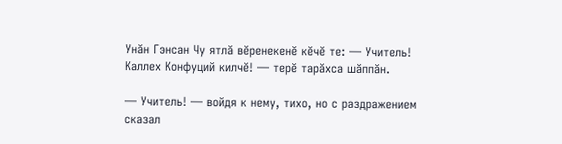Унӑн Гэнсан Чу ятлӑ вӗренекенӗ кӗчӗ те: — Учитель! Каллех Конфуций килчӗ! — терӗ тарӑхса шӑппӑн.

— Учитель! — войдя к нему, тихо, но с раздражением сказал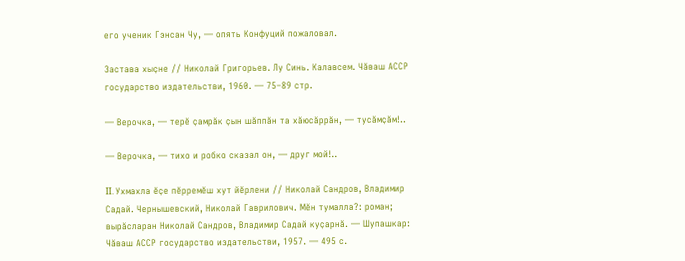его ученик Гэнсан Чу, — опять Конфуций пожаловал.

Застава хыҫне // Николай Григорьев. Лу Синь. Калавсем. Чӑваш АССР государство издательстви, 1960. — 75–89 стр.

— Верочка, — терӗ ҫамрӑк ҫын шӑппӑн та хӑюсӑррӑн, — тусӑмҫӑм!..

— Верочка, — тихо и робко сказал он, — друг мой!..

II. Ухмахла ӗҫе пӗрремӗш хут йӗрлени // Николай Сандров, Владимир Садай. Чернышевский, Николай Гаврилович. Мӗн тумалла?: роман; вырӑсларан Николай Сандров, Владимир Садай куҫарнӑ. — Шупашкар: Чӑваш АССР государство издательстви, 1957. — 495 с.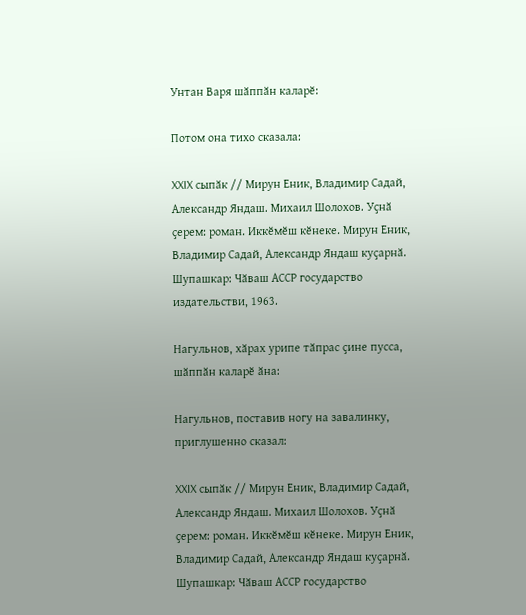Унтан Варя шӑппӑн каларӗ:

Потом она тихо сказала:

XXIX сыпӑк // Мирун Еник, Владимир Садай, Александр Яндаш. Михаил Шолохов. Уҫнӑ ҫерем: роман. Иккӗмӗш кӗнеке. Мирун Еник, Владимир Садай, Александр Яндаш куҫарнӑ. Шупашкар: Чӑваш АССР государство издательстви, 1963.

Нагульнов, хӑрах урипе тӑпрас ҫине пусса, шӑппӑн каларӗ ӑна:

Нагульнов, поставив ногу на завалинку, приглушенно сказал:

XXIX сыпӑк // Мирун Еник, Владимир Садай, Александр Яндаш. Михаил Шолохов. Уҫнӑ ҫерем: роман. Иккӗмӗш кӗнеке. Мирун Еник, Владимир Садай, Александр Яндаш куҫарнӑ. Шупашкар: Чӑваш АССР государство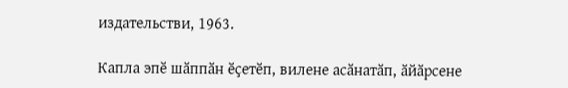издательстви, 1963.

Капла эпӗ шӑппӑн ӗҫетӗп, вилене асӑнатӑп, ӑйӑрсене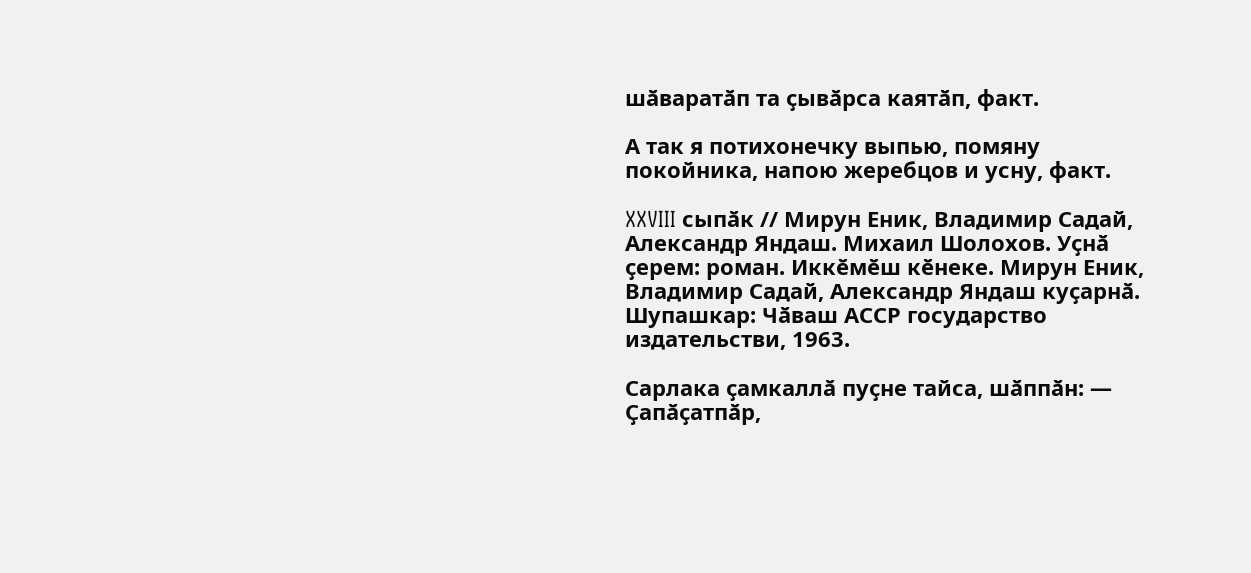шӑваратӑп та ҫывӑрса каятӑп, факт.

А так я потихонечку выпью, помяну покойника, напою жеребцов и усну, факт.

XXVIII сыпӑк // Мирун Еник, Владимир Садай, Александр Яндаш. Михаил Шолохов. Уҫнӑ ҫерем: роман. Иккӗмӗш кӗнеке. Мирун Еник, Владимир Садай, Александр Яндаш куҫарнӑ. Шупашкар: Чӑваш АССР государство издательстви, 1963.

Сарлака ҫамкаллӑ пуҫне тайса, шӑппӑн: — Ҫапӑҫатпӑр,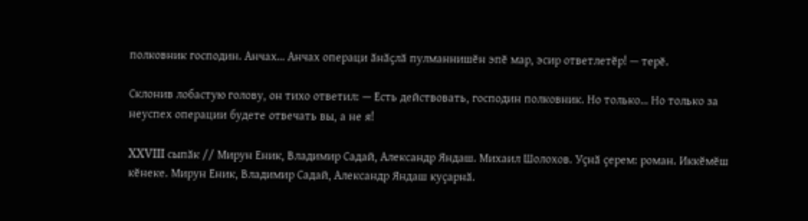полковник господин. Анчах… Анчах операци ӑнӑҫлӑ пулманнишӗн эпӗ мар, эсир ответлетӗр! — терӗ.

Склонив лобастую голову, он тихо ответил: — Есть действовать, господин полковник. Но только… Но только за неуспех операции будете отвечать вы, а не я!

XXVIII сыпӑк // Мирун Еник, Владимир Садай, Александр Яндаш. Михаил Шолохов. Уҫнӑ ҫерем: роман. Иккӗмӗш кӗнеке. Мирун Еник, Владимир Садай, Александр Яндаш куҫарнӑ.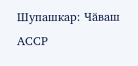Шупашкар: Чӑваш АССР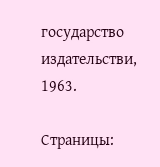государство издательстви, 1963.

Страницы: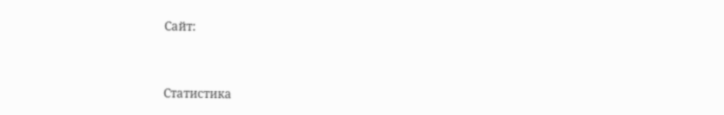Сайт:



Статистика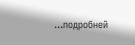...подробней